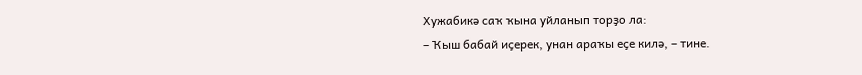Хужабикә саҡ ҡына уйланып торҙо ла:
– Ҡыш бабай иҫерек, унан араҡы еҫе килә, – тине.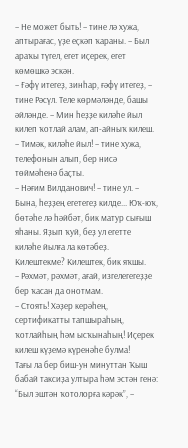– Не может быть! – тине лә хужа, аптырағас, үҙе еҫкәп ҡараны. – Был араҡы түгел, егет иҫерек, егет көмөшкә эскән.
– Ғәфү итегеҙ, зинһар, ғәфү итегеҙ, – тине Рәсүл. Теле көрмәләнде, башы әйләнде. – Мин һеҙҙе киләһе йыл килеп ҡотлай алам, ап-айныҡ килеш.
– Тимәк, киләһе йыл! – тине хужа, телефонын алып, бер нисә төймәһенә баҫты.
– Нәғим Вилданович! – тине ул. – Бына, һеҙҙең егетегеҙ килде... Юҡ-юҡ, бөтәһе лә һәйбәт, бик матур сығыш яһаны. Яҙып ҡуй, беҙ ул егетте киләһе йылға ла көтәбеҙ. Килештекме? Килештек, бик яҡшы.
– Рәхмәт, рәхмәт, ағай, изгелегегеҙҙе бер ҡасан да онотмам.
– Стоять! Хәҙер керәһең, сертификатты тапшыраһың, ҡотлайһың һәм ысҡынаһың! Иҫерек килеш күҙемә күренәһе булма!
Тағы ла бер биш-ун минуттан Ҡыш бабай таксиҙа ултыра һәм эстән генә: “Был эштән ҡотолорға кәрәк”, –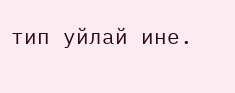тип уйлай ине.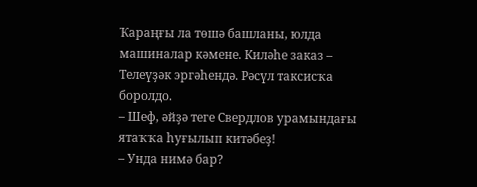Ҡараңғы ла төшә башланы, юлда машиналар кәмене. Киләһе заказ – Телеүҙәк эргәһендә. Рәсүл таксисҡа боролдо.
– Шеф, әйҙә теге Свердлов урамындағы ятаҡҡа һуғылып китәбеҙ!
– Унда нимә бар?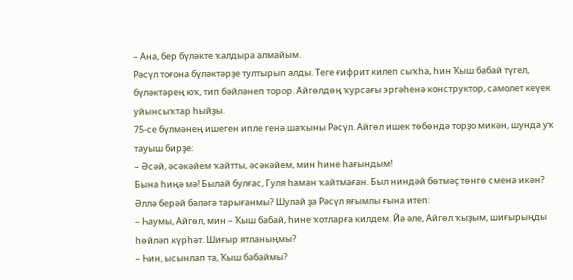– Ана, бер бүләкте ҡалдыра алмайым.
Рәсүл тоғона бүләктәрҙе тултырып алды. Теге ғифрит килеп сыҡһа, һин Ҡыш бабай түгел, бүләктәрең юҡ, тип бәйләнеп торор. Айгөлдөң ҡурсағы эргәһенә конструктор, самолет кеүек уйынсыҡтар һыйҙы.
75-се бүлмәнең ишеген ипле генә шаҡыны Рәсүл. Айгөл ишек төбөндә торҙо микән, шунда уҡ тауыш бирҙе:
– Әсәй, әсәкәйем ҡайтты, әсәкәйем, мин һине һағындым!
Бына һиңә мә! Былай булғас, Гуля һаман ҡайтмаған. Был ниндәй бөтмәҫ төнгө смена икән? Әллә берәй бәләгә тарығанмы? Шулай ҙа Рәсүл яғымлы ғына итеп:
– Һаумы, Айгөл, мин – Ҡыш бабай, һине ҡотларға килдем. Йә әле, Айгөл ҡыҙым, шиғырыңды һөйләп күрһәт. Шиғыр ятланыңмы?
– Һин, ысынлап та, Ҡыш бабаймы?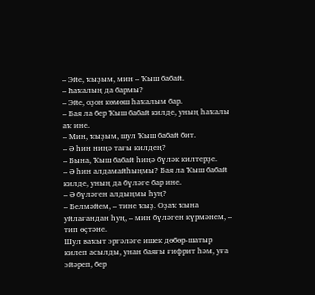– Эйе, ҡыҙым, мин – Ҡыш бабай.
– Һаҡалың да бармы?
– Эйе, оҙон көмөш һаҡалым бар.
– Бая ла бер Ҡыш бабай килде, уның һаҡалы аҡ ине.
– Мин, ҡыҙым, шул Ҡыш бабай бит.
– Ә һин ниңә тағы килдең?
– Бына, Ҡыш бабай һиңә бүләк килтерҙе.
– Ә һин алдамайһыңмы? Бая ла Ҡыш бабай килде, уның да бүләге бар ине.
– Ә бүләген алдыңмы һуң?
– Белмәйем, – тине ҡыҙ. Оҙаҡ ҡына уйлағандан һуң, – мин бүләген күрмәнем, – тип өҫтәне.
Шул ваҡыт эргәләге ишек дөбөр-шатыр килеп асылды, унан баяғы ғифрит һәм, уға эйәреп, бер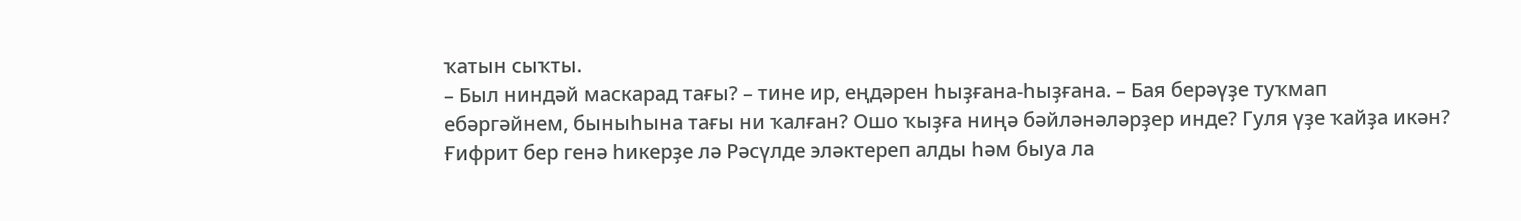ҡатын сыҡты.
– Был ниндәй маскарад тағы? – тине ир, еңдәрен һыҙғана-һыҙғана. – Бая берәүҙе туҡмап ебәргәйнем, быныһына тағы ни ҡалған? Ошо ҡыҙға ниңә бәйләнәләрҙер инде? Гуля үҙе ҡайҙа икән?
Ғифрит бер генә һикерҙе лә Рәсүлде эләктереп алды һәм быуа ла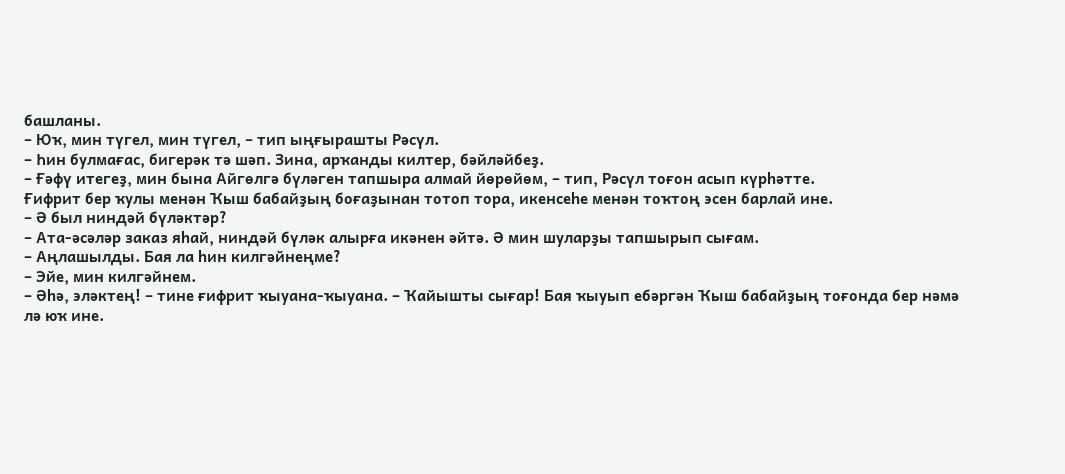башланы.
– Юҡ, мин түгел, мин түгел, – тип ыңғырашты Рәсүл.
– Һин булмағас, бигерәк тә шәп. Зина, арҡанды килтер, бәйләйбеҙ.
– Ғәфү итегеҙ, мин бына Айгөлгә бүләген тапшыра алмай йөрөйөм, – тип, Рәсүл тоғон асып күрһәтте.
Ғифрит бер ҡулы менән Ҡыш бабайҙың боғаҙынан тотоп тора, икенсеһе менән тоҡтоң эсен барлай ине.
– Ә был ниндәй бүләктәр?
– Ата-әсәләр заказ яһай, ниндәй бүләк алырға икәнен әйтә. Ә мин шуларҙы тапшырып сығам.
– Аңлашылды. Бая ла һин килгәйнеңме?
– Эйе, мин килгәйнем.
– Әһә, эләктең! – тине ғифрит ҡыуана-ҡыуана. – Ҡайышты сығар! Бая ҡыуып ебәргән Ҡыш бабайҙың тоғонда бер нәмә лә юҡ ине.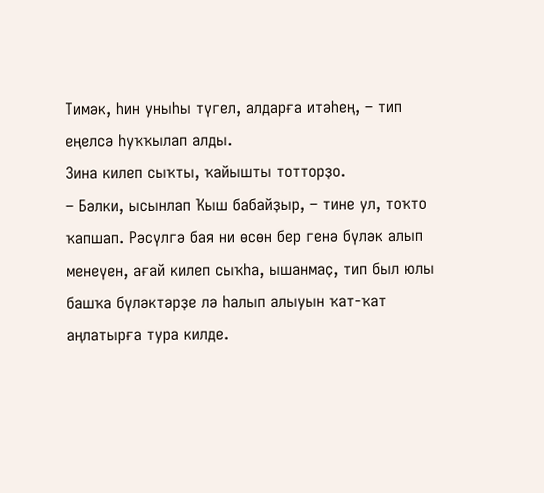Тимәк, һин уныһы түгел, алдарға итәһең, – тип еңелсә һуҡҡылап алды.
Зина килеп сыҡты, ҡайышты тотторҙо.
– Бәлки, ысынлап Ҡыш бабайҙыр, – тине ул, тоҡто ҡапшап. Рәсүлгә бая ни өсөн бер генә бүләк алып менеүен, ағай килеп сыҡһа, ышанмаҫ, тип был юлы башҡа бүләктәрҙе лә һалып алыуын ҡат-ҡат аңлатырға тура килде.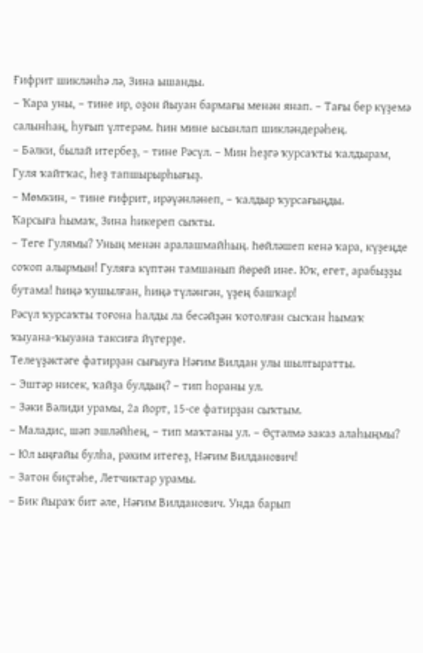Ғифрит шикләнһә лә, Зина ышанды.
– Ҡара уны, – тине ир, оҙон йыуан бармағы менән янап. – Тағы бер күҙемә салынһаң, һуғып үлтерәм. Һин мине ысынлап шикләндерәһең.
– Бәлки, былай итербеҙ, – тине Рәсүл. – Мин һеҙгә ҡурсаҡты ҡалдырам, Гуля ҡайтҡас, һеҙ тапшырырһығыҙ.
– Мөмкин, – тине ғифрит, ирәүәнләнеп, – ҡалдыр ҡурсағыңды.
Ҡарсыға һымаҡ, Зина һикереп сыҡты.
– Теге Гулямы? Уның менән аралашмайһың. Һөйләшеп кенә ҡара, күҙеңде соҡоп алырмын! Гуляға күптән тамшанып йөрөй ине. Юҡ, егет, арабыҙҙы бутама! Һиңә ҡушылған, һиңә түләнгән, үҙең башҡар!
Рәсүл ҡурсаҡты тоғона һалды ла бесәйҙән ҡотолған сысҡан һымаҡ ҡыуана-ҡыуана таксиға йүгерҙе.
Телеүҙәктәге фатирҙан сығыуға Нәғим Вилдан улы шылтыратты.
– Эштәр нисек, ҡайҙа булдың? – тип һораны ул.
– Зәки Вәлиди урамы, 2а йорт, 15-се фатирҙан сыҡтым.
– Маладис, шәп эшләйһең, – тип маҡтаны ул. – Өҫтәлмә заказ алаһыңмы?
– Юл ыңғайы булһа, рәхим итегеҙ, Нәғим Вилданович!
– Затон биҫтәһе, Летчиктар урамы.
– Бик йыраҡ бит әле, Нәғим Вилданович. Унда барып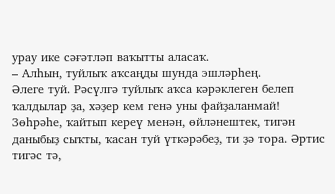урау ике сәғәтләп ваҡытты аласаҡ.
– Алһын, туйлыҡ аҡсаңды шунда эшләрһең.
Әлеге туй. Рәсүлгә туйлыҡ аҡса кәрәклеген белеп ҡалдылар ҙа, хәҙер кем генә уны файҙаланмай! Зөһрәһе, ҡайтып кереү менән, өйләнештек, тигән даныбыҙ сыҡты, ҡасан туй үткәрәбеҙ, ти ҙә тора. Әртис тигәс тә,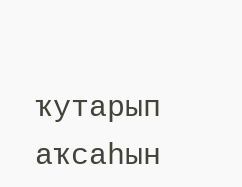ҡутарып аҡсаһын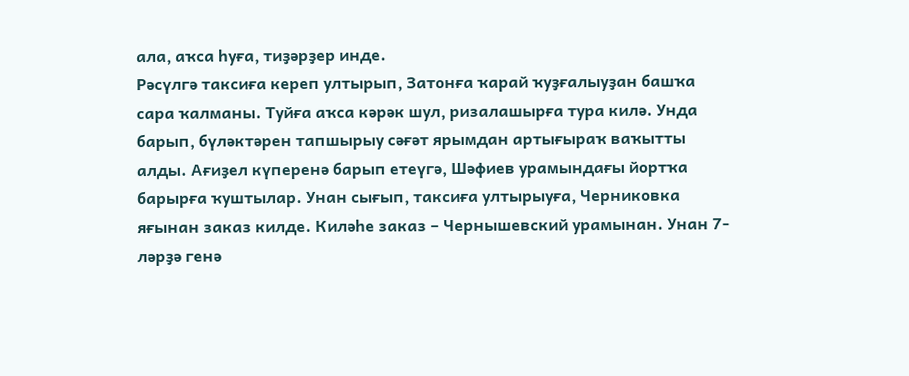ала, аҡса һуға, тиҙәрҙер инде.
Рәсүлгә таксиға кереп ултырып, Затонға ҡарай ҡуҙғалыуҙан башҡа сара ҡалманы. Туйға аҡса кәрәк шул, ризалашырға тура килә. Унда барып, бүләктәрен тапшырыу сәғәт ярымдан артығыраҡ ваҡытты алды. Ағиҙел күперенә барып етеүгә, Шәфиев урамындағы йортҡа барырға ҡуштылар. Унан сығып, таксиға ултырыуға, Черниковка яғынан заказ килде. Киләһе заказ – Чернышевский урамынан. Унан 7-ләрҙә генә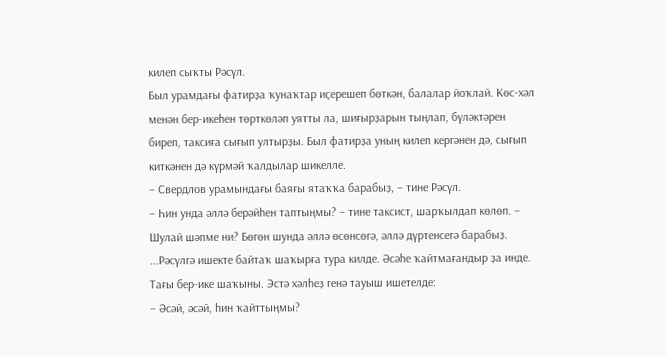килеп сыҡты Рәсүл.
Был урамдағы фатирҙа ҡунаҡтар иҫерешеп бөткән, балалар йоҡлай. Көс-хәл менән бер-икеһен төрткөләп уятты ла, шиғырҙарын тыңлап, бүләктәрен биреп, таксиға сығып ултырҙы. Был фатирҙа уның килеп кергәнен дә, сығып киткәнен дә күрмәй ҡалдылар шикелле.
– Свердлов урамындағы баяғы ятаҡҡа барабыҙ, – тине Рәсүл.
– Һин унда әллә берәйһен таптыңмы? – тине таксист, шарҡылдап көлөп. – Шулай шәпме ни? Бөгөн шунда әллә өсөнсөгә, әллә дүртенсегә барабыҙ.
...Рәсүлгә ишекте байтаҡ шаҡырға тура килде. Әсәһе ҡайтмағандыр ҙа инде. Тағы бер-ике шаҡыны. Эстә хәлһеҙ генә тауыш ишетелде:
– Әсәй, әсәй, һин ҡайттыңмы?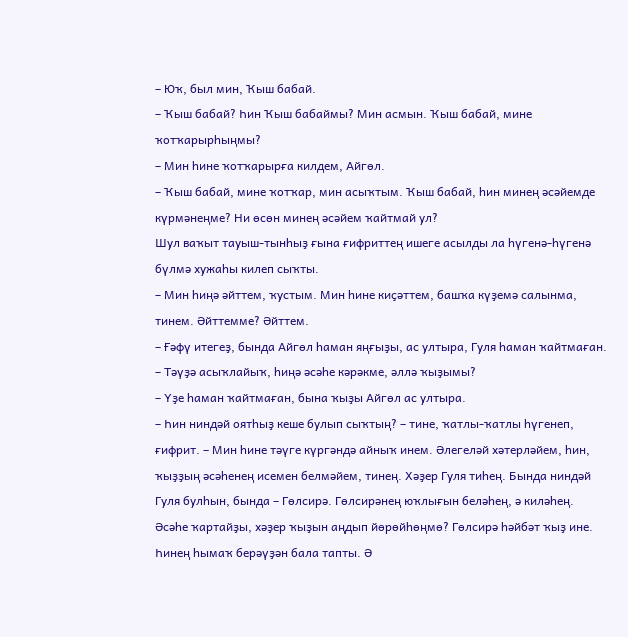– Юҡ, был мин, Ҡыш бабай.
– Ҡыш бабай? Һин Ҡыш бабаймы? Мин асмын. Ҡыш бабай, мине ҡотҡарырһыңмы?
– Мин һине ҡотҡарырға килдем, Айгөл.
– Ҡыш бабай, мине ҡотҡар, мин асыҡтым. Ҡыш бабай, һин минең әсәйемде күрмәнеңме? Ни өсөн минең әсәйем ҡайтмай ул?
Шул ваҡыт тауыш-тынһыҙ ғына ғифриттең ишеге асылды ла һүгенә-һүгенә бүлмә хужаһы килеп сыҡты.
– Мин һиңә әйттем, ҡустым. Мин һине киҫәттем, башҡа күҙемә салынма, тинем. Әйттемме? Әйттем.
– Ғәфү итегеҙ, бында Айгөл һаман яңғыҙы, ас ултыра, Гуля һаман ҡайтмаған.
– Тәүҙә асыҡлайыҡ, һиңә әсәһе кәрәкме, әллә ҡыҙымы?
– Үҙе һаман ҡайтмаған, бына ҡыҙы Айгөл ас ултыра.
– Һин ниндәй оятһыҙ кеше булып сыҡтың? – тине, ҡатлы-ҡатлы һүгенеп, ғифрит. – Мин һине тәүге күргәндә айныҡ инем. Әлегеләй хәтерләйем, һин, ҡыҙҙың әсәһенең исемен белмәйем, тинең. Хәҙер Гуля тиһең. Бында ниндәй Гуля булһын, бында – Гөлсирә. Гөлсирәнең юҡлығын беләһең, ә киләһең. Әсәһе ҡартайҙы, хәҙер ҡыҙын аңдып йөрөйһөңмө? Гөлсирә һәйбәт ҡыҙ ине. Һинең һымаҡ берәүҙән бала тапты. Ә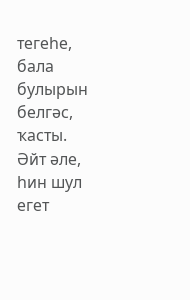тегеһе, бала булырын белгәс, ҡасты. Әйт әле, һин шул егет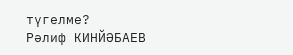түгелме?
Рәлиф КИНЙӘБАЕВ